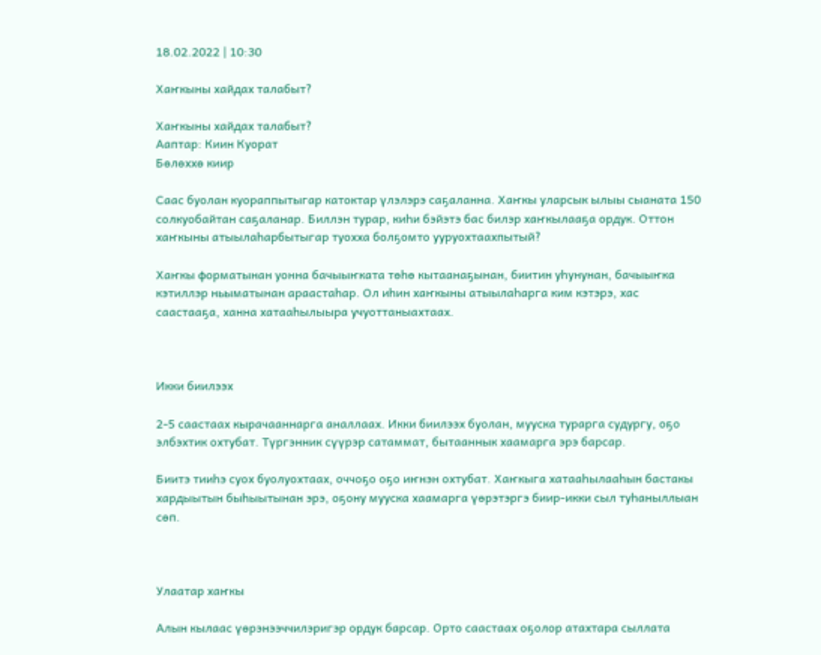18.02.2022 | 10:30

Хаҥкыны хайдах талабыт?

Хаҥкыны хайдах талабыт?
Ааптар: Киин Куорат
Бөлөххө киир

Саас буолан куораппытыгар катоктар үлэлэрэ саҕаланна. Хаҥкы уларсык ылыы сыаната 150 солкуобайтан саҕаланар. Биллэн турар, киһи бэйэтэ бас билэр хаҥкылааҕа ордук. Оттон хаҥкыны атыылаһарбытыгар туохха болҕомто ууруохтаахпытый?

Хаҥкы форматынан уонна бачыыҥката төһө кытаанаҕынан, биитин уһунунан, бачыыҥка кэтиллэр ньыматынан араастаһар. Ол иһин хаҥкыны атыылаһарга ким кэтэрэ, хас саастааҕа, ханна хатааһылыыра учуоттаныахтаах.



Икки биилээх

2-5 саастаах кырачааннарга аналлаах. Икки биилээх буолан, мууска турарга судургу, оҕо элбэхтик охтубат. Түргэнник сүүрэр сатаммат, бытааннык хаамарга эрэ барсар.

Биитэ тииһэ суох буолуохтаах, оччоҕо оҕо иҥнэн охтубат. Хаҥкыга хатааһылааһын бастакы хардыытын быһыытынан эрэ, оҕону мууска хаамарга үөрэтэргэ биир-икки сыл туһаныллыан сөп.



Улаатар хаҥкы

Алын кылаас үөрэнээччилэригэр ордук барсар. Орто саастаах оҕолор атахтара сыллата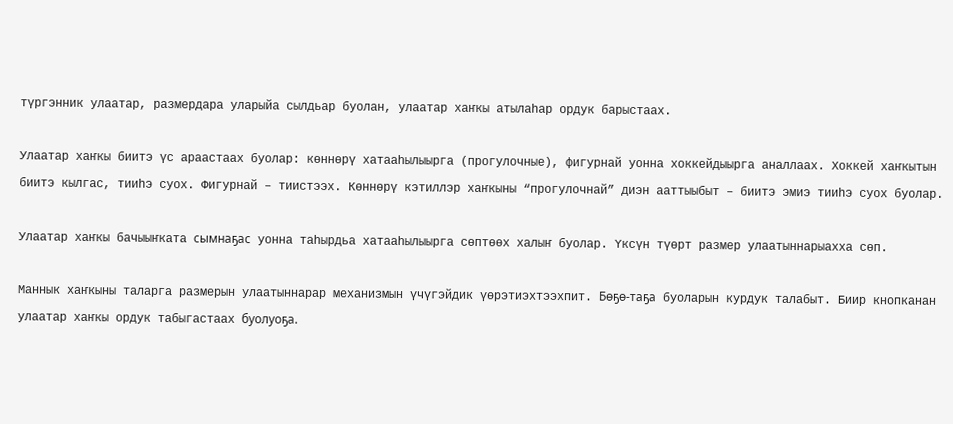түргэнник улаатар, размердара уларыйа сылдьар буолан, улаатар хаҥкы атылаһар ордук барыстаах.

Улаатар хаҥкы биитэ үс араастаах буолар: көннөрү хатааһылыырга (прогулочные), фигурнай уонна хоккейдыырга аналлаах. Хоккей хаҥкытын биитэ кылгас, тииһэ суох. Фигурнай – тиистээх. Көннөрү кэтиллэр хаҥкыны “прогулочнай” диэн ааттыыбыт – биитэ эмиэ тииһэ суох буолар.

Улаатар хаҥкы бачыыҥката сымнаҕас уонна таһырдьа хатааһылыырга сөптөөх халыҥ буолар. Үксүн түөрт размер улаатыннарыахха сөп.

Маннык хаҥкыны таларга размерын улаатыннарар механизмын үчүгэйдик үөрэтиэхтээхпит. Бөҕө-таҕа буоларын курдук талабыт. Биир кнопканан улаатар хаҥкы ордук табыгастаах буолуоҕа.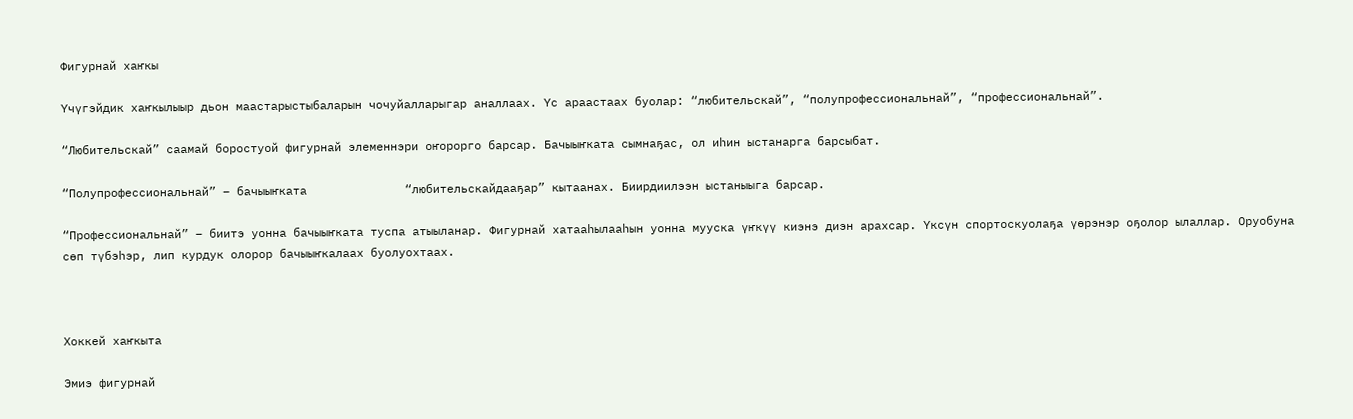Фигурнай хаҥкы

Үчүгэйдик хаҥкылыыр дьон маастарыстыбаларын чочуйалларыгар аналлаах. Үс араастаах буолар: “любительскай”, “полупрофессиональнай”, “профессиональнай”.

“Любительскай” саамай боростуой фигурнай элеменнэри оҥорорго барсар. Бачыыҥката сымнаҕас, ол иһин ыстанарга барсыбат.

“Полупрофессиональнай” – бачыыҥката              “любительскайдааҕар” кытаанах. Биирдиилээн ыстаныыга барсар.

“Профессиональнай” – биитэ уонна бачыыҥката туспа атыыланар. Фигурнай хатааһылааһын уонна мууска үҥкүү киэнэ диэн арахсар. Үксүн спортоскуолаҕа үөрэнэр оҕолор ылаллар. Оруобуна сөп түбэһэр, лип курдук олорор бачыыҥкалаах буолуохтаах.



Хоккей хаҥкыта

Эмиэ фигурнай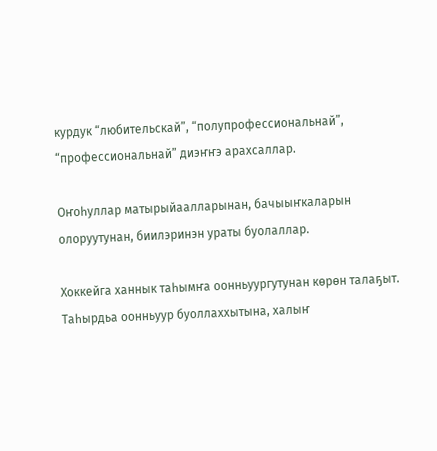курдук “любительскай”, “полупрофессиональнай”, “профессиональнай” диэҥҥэ арахсаллар.

Оҥоһуллар матырыйаалларынан, бачыыҥкаларын олоруутунан, биилэринэн ураты буолаллар.

Хоккейга ханнык таһымҥа оонньуургутунан көрөн талаҕыт. Таһырдьа оонньуур буоллаххытына, халыҥ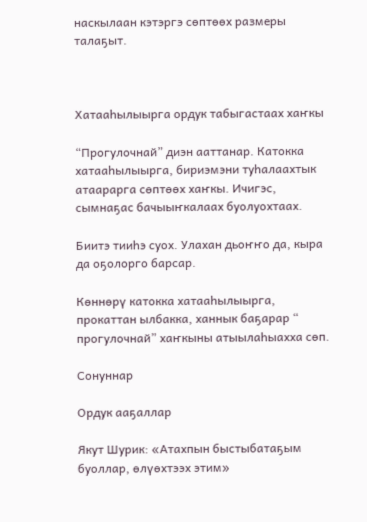наскылаан кэтэргэ сөптөөх размеры талаҕыт.



Хатааһылыырга ордук табыгастаах хаҥкы

“Прогулочнай” диэн ааттанар. Катокка хатааһылыырга, бириэмэни туһалаахтык атаарарга сөптөөх хаҥкы. Ичигэс, сымнаҕас бачыыҥкалаах буолуохтаах.

Биитэ тииһэ суох. Улахан дьоҥҥо да, кыра да оҕолорго барсар.

Көннөрү катокка хатааһылыырга, прокаттан ылбакка, ханнык баҕарар “ прогулочнай” хаҥкыны атыылаһыахха сөп.

Сонуннар

Ордук ааҕаллар

Якут Шурик: «Атахпын быстыбатаҕым буоллар, өлүөхтээх этим»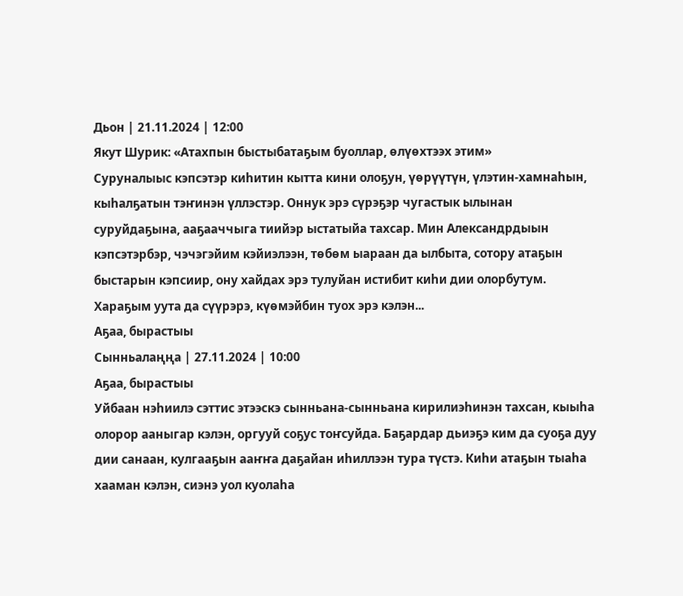Дьон | 21.11.2024 | 12:00
Якут Шурик: «Атахпын быстыбатаҕым буоллар, өлүөхтээх этим»
Суруналыыс кэпсэтэр киһитин кытта кини олоҕун, үөрүүтүн, үлэтин-хамнаһын, кыһалҕатын тэҥинэн үллэстэр. Оннук эрэ сүрэҕэр чугастык ылынан суруйдаҕына, ааҕааччыга тиийэр ыстатыйа тахсар. Мин Александрдыын кэпсэтэрбэр, чэчэгэйим кэйиэлээн, төбөм ыараан да ылбыта, сотору атаҕын быстарын кэпсиир, ону хайдах эрэ тулуйан истибит киһи дии олорбутум. Хараҕым уута да сүүрэрэ, күөмэйбин туох эрэ кэлэн...
Аҕаа, бырастыы
Сынньалаңңа | 27.11.2024 | 10:00
Аҕаа, бырастыы
Уйбаан нэһиилэ сэттис этээскэ сынньана-сынньана кирилиэһинэн тахсан, кыыһа олорор ааныгар кэлэн, оргууй соҕус тоҥсуйда. Баҕардар дьиэҕэ ким да суоҕа дуу дии санаан, кулгааҕын ааҥҥа даҕайан иһиллээн тура түстэ. Киһи атаҕын тыаһа хааман кэлэн, сиэнэ уол куолаһа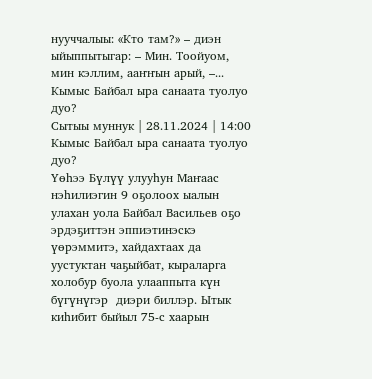нууччалыы: «Кто там?» – диэн ыйыппытыгар: – Мин. Тоойуом, мин кэллим, ааҥҥын арый, –...
Кымыс Байбал ыра санаата туолуо дуо?
Сытыы муннук | 28.11.2024 | 14:00
Кымыс Байбал ыра санаата туолуо дуо?
Үөһээ Бүлүү улууһун Маҥаас нэһилиэгин 9 оҕолоох ыалын улахан уола Байбал Васильев оҕо эрдэҕиттэн эппиэтинэскэ үөрэммитэ, хайдахтаах да уустуктан чаҕыйбат, кыраларга холобур буола улааппыта күн бүгүнүгэр  диэри биллэр. Ытык киһибит быйыл 75-с хаарын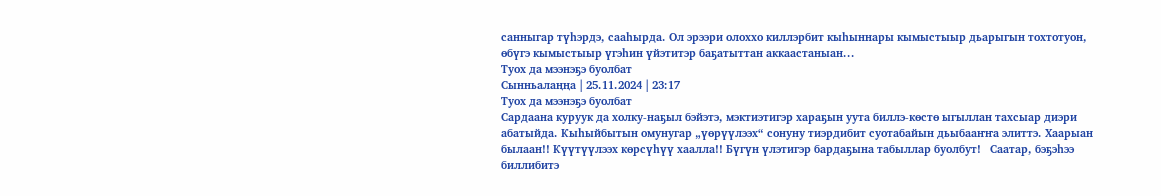санныгар түһэрдэ, сааһырда. Ол эрээри олоххо киллэрбит кыһыннары кымыстыыр дьарыгын тохтотуон, өбүгэ кымыстыыр үгэһин үйэтитэр баҕатыттан аккаастаныан...
Туох да мээнэҕэ буолбат
Сынньалаңңа | 25.11.2024 | 23:17
Туох да мээнэҕэ буолбат
Сардаана куруук да холку-наҕыл бэйэтэ, мэктиэтигэр хараҕын уута биллэ-көстө ыгыллан тахсыар диэри абатыйда. Кыһыйбытын омунугар „үөрүүлээх“ сонуну тиэрдибит суотабайын дьыбааҥҥа элиттэ. Хаарыан былаан!! Күүтүүлээх көрсүһүү хаалла!! Бүгүн үлэтигэр бардаҕына табыллар буолбут!   Саатар, бэҕэһээ биллибитэ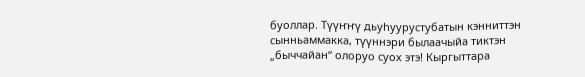буоллар. Түүҥҥү дьуһуурустубатын кэнниттэн сынньаммакка, түүннэри былаачыйа тиктэн „быччайан“ олоруо суох этэ! Кыргыттара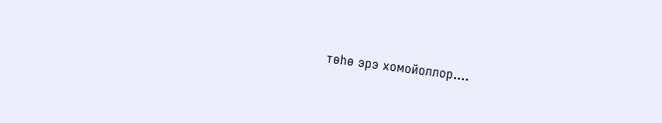төһө эрэ хомойоллор....